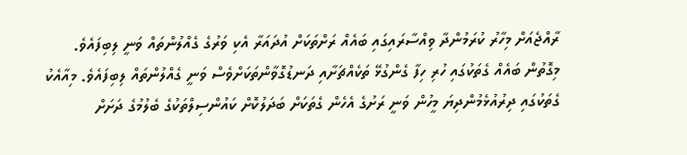ރާއްޖެއަށް މިހާރު ކުރަމުންދާ ވިއްސާރައިގައި ބައެއް ރަށްތަކަށް އުދައަރާ އެކި ވަރުގެ ގެއްލުންތައް ވަނީ ލިބިފައެވެ.
މިގޮތުން ބައެއް ގެތަކުގައި ހުރި ހިފާ ގެންގުޅޭ ތަކެއްޗަށާއި ދަނޑުގޮވާންތަކަށްވެސް ވަނީ ގެއްލުންތައް ލިބިފައެވެ. މިއާއެކު ގެތަކުގައި ދިރުއުޅެމުންދިޔަ މީހުން ވަނީ ރަށުގެ އެހެން ގެތަކަށް ބަދަލުކޮށް ކައުންސިލްތަކުގެ ބެލުމުގެ ދަށަށް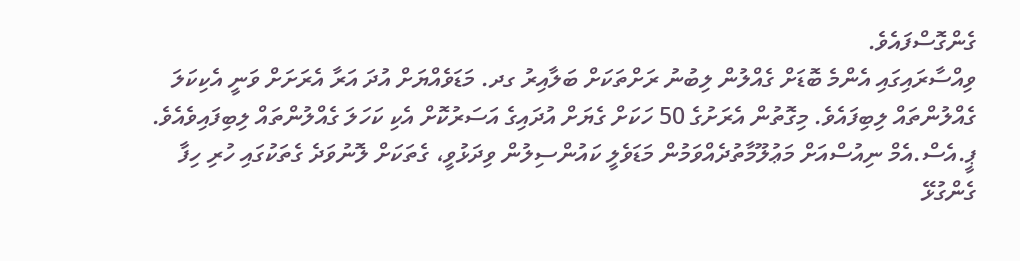ގެންގޮސްފައެވެ.
ވިއްސާރައިގައި އެންމެ ބޮޑަށް ގެއްލުން ލިބުނު ރަށްތަކަށް ބަލާއިރު ގދ. މަޑަވެއްޔަށް އުދަ އަރާ އެރަށަށް ވަނީ އެކިކަލަ ގެއްލުންތައް ލިބިފައެވެ. މިގޮތުން އެރަށުގެ 50 ހަކަށް ގެޔަށް އުދައިގެ އަސަރުކޮށް އެކި ކަހަލަ ގެއްލުންތައް ލިބިފައިވެއެވެ.
ޕީ.އެސް.އެމް ނިއުސްއަށް މަޢުލޫމާތުދެއްވަމުން މަޑަވެލީ ކައުންސިލުން ވިދަޅުވީ، ގެތަކަށް ލޮނުވަދެ ގެތަކުގައި ހުރި ހިފާ ގެންގުޅޭ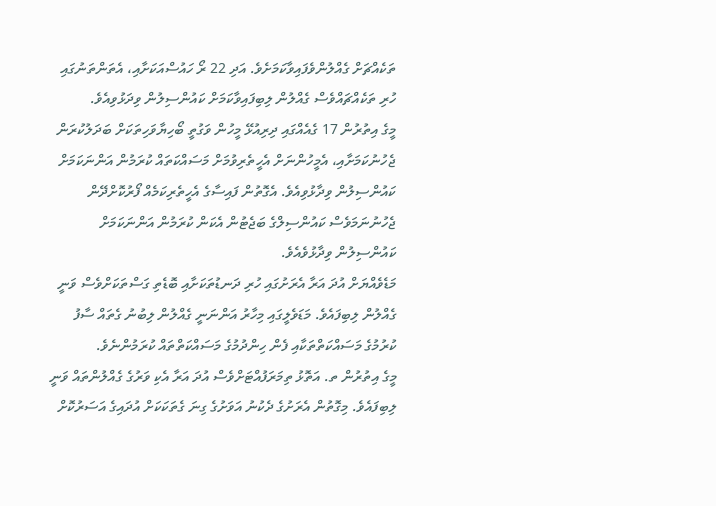ތަކެއްޗަށް ގެއްލުންވެފައިވާކަމަށެވެ. އަދި 22 ރޯ ހައުސްއަކަށާއި، އެތަންތަނުގައި ހުރި ތަކެއްޗައްވެސް ގެއްލުން ލިބިފައިވާކަމަށް ކައުންސިލުން ވިދަޅުވިއެވެ.
މީގެ އިތުރުން 17 ގެއެއްގައި ދިރިއުޅޭ މީހުން ވަގުތީ ބޯހިޔާވަހިތަކަށް ބަދަލުކުރަން ޖެހުނުކަމަށާއި، އެމީހުންނަށް އެހީތެރިވުމަށް މަސައްކަތައް ކުރަމުން އަންނަކަމަށް ކައުންސިލުން ވިދާޅުވިއެވެ. އެގޮތުން ފައިސާގެ އެހީތެރިކަމެއް ފޯރުކޮށްދޭން ޖެހުނުނަމަވެސް ކައުންސިލްގެ ބަޖެޓުން އެކަން ކުރަމުން އަންނަކަމަށް ކައުންސިލުން ވިދާޅުވެއެވެ.
މަޑެވެއްޔަށް އުދަ އަރާ އެރަށުގައި ހުރި ދަނޑުތަކަށާއި ބޮޑެތި ގަސްތަކަށްވެސް ވަނީ ގެއްލުން ލިބިފައެވެ. މަޑަވެލީގައި މިހާރު އަންނަނީ ގެއްލުން ލިބުނު ގެތައް ސާފު ކުރުމުގެ މަސައްކަތްތަކާއި ފެން ހިންދުމުގެ މަސައްކަތްތައް ކުރަމުންނެވެ.
މީގެ އިތުރުން ތ. އަތޮޅު ތިމަރަފުއްޓަށްވެސް އުދަ އަރާ އެކި ވަރުގެ ގެއްލުންތައް ވަނީ ލިބިފައެވެ. މިގޮތުން އެރަށުގެ ދެކުނު އަވަށުގެ ގިނަ ގެތަކަކަށް އުދައިގެ އަސަރުކޮށް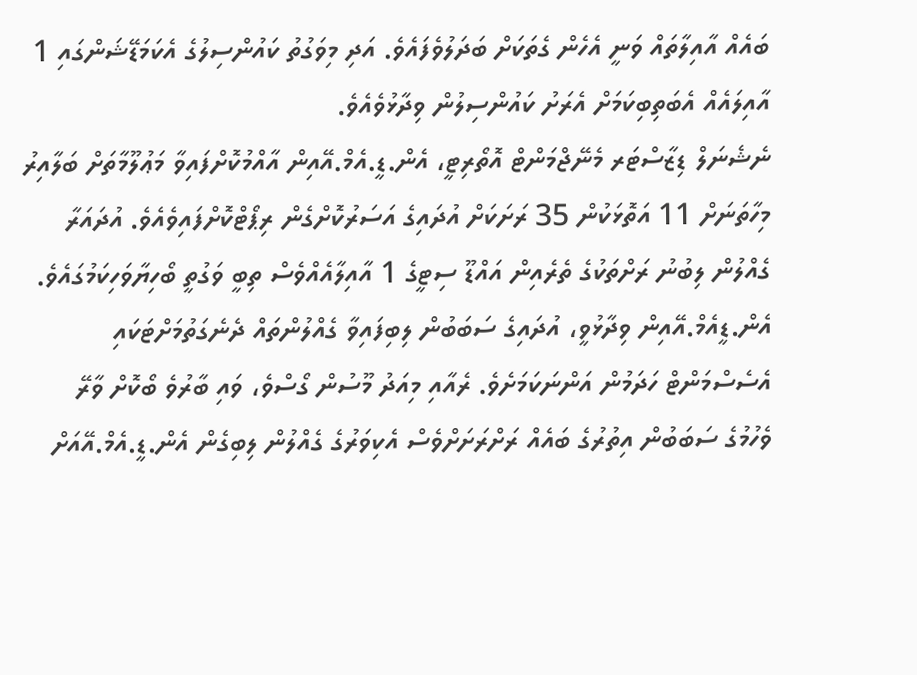ބައެއް އާއިލާތައް ވަނީ އެހެން ގެތަކަށް ބަދަލުވެފައެވެ. އަދި މިވަގުތު ކައުންސިލުގެ އެކަމަޑޭޝަންގައި 1 އާއިލައެއް އެބަތިބިކަމަށް އެރަށު ކައުންސިލުން ވިދާޅުވެއެވެ.
ނެޝެނަލް ޑިޒާސްޓަރ މެނޭޖްމަންޓް އޮތޯރިޓީ، އެން.ޑީ.އެމް.އޭއިން އާއްމުކޮށްފައިވާ މަޢުލޫމާތަށް ބަލާއިރު މިހާތަނަށް 11 އަތޮޅަކުން 35 ރަށަކަށް އުދައިގެ އަސަރުކޮށްގެން ރިޕޯޓްކޮށްފައިވެއެވެ. އުދައަރާ ގެއްލުން ލިބުނު ރަށްތަކުގެ ތެރެއިން އައްޑޫ ސިޓީގެ 1 އާއިލާއެއްވެސް ތިބީ ވަގުތީ ބޯހިޔާވަހިކަމުގައެވެ.
އެން.ޑީއެމް.އޭއިން ވިދާޅުވީ، އުދައިގެ ސަބަބުން ލިބިފައިވާ ގެއްލުންތައް ދެނެގަތުމަށްޓަކައި އެސެސްމަންޓް ހަދަމުން އަންނަކަމަށެވެ. ރެއާއި މިއަދު މޫސުން ގޯސްވެ، ވައި ބާރުވެ ބޯކޮށް ވާރޭ ވެހުމުގެ ސަބަބުން އިތުރުގެ ބައެއް ރަށްރަށަށްވެސް އެކިވަރުގެ ގެއްލުން ލިބިގެން އެން.ޑީ.އެމް.އޭއަށް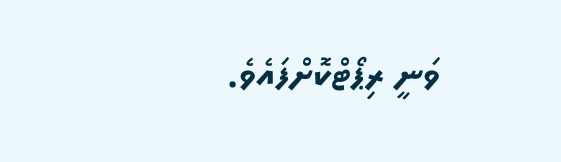ވަނީ ރިޕޯޓްކޮށްފައެވެ.